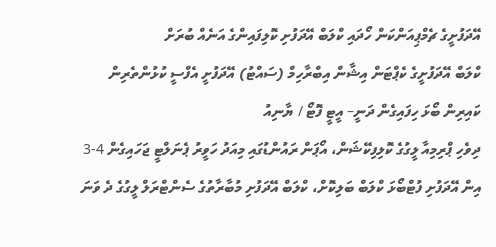އޭދަފުށީގެ ޗެމްޕިއަންކަން ހޯދައި ކްލަބް އޭދަފުށި ކޮލިފައިންގެ އަނެއް ބުރަށް
ކްލަބް އޭދަފުށީގެ ކެޕްޓަން އިޝާން އިބްރާހިމް (ސައްޓު) އޭދަފުށީ އެފްސީ ކުޅުންތެރިން ކައިރިން ބޯޅަ ހިފައިގެން ދަނީ– އީޓީ ފޮޓޯ / ޔާނިއު
ދިވެހި ޕްރިމިއާ ލީގުގެ ކޮލިފިކޭޝަން، އޯޕަން ރައުންޑުގައި މިއަދު ހަވީރު ޕެނަލްޓީ ޖަހައިގެން 4-3 އިން އޭދަފުށި ފުޓްބޯޅަ ކްލަބް ބަލިކޮށް، ކްލަބް އޭދަފުށި މުބާރާތުގެ ސެންޓްރަލް ލީގުގެ ދެ ވަނަ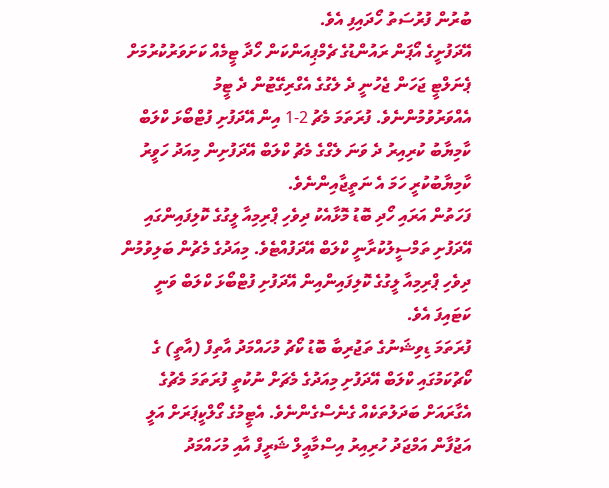ބުރުން ފުރުސަތު ހޯދައިފި އެވެ.
އޭދަފުށީގެ އޯޕަން ރައުންޑުގެ ޗެމްޕިއަންކަން ހޯދާ ޓީމެއް ކަށަވަރުކުރުމަށް ޕެނަލްޓީ ޖަހަން ޖެހުނީ ދެ ލެގުގެ އެގްރިގޭޓުން ދެ ޓީމު އެއްވަރުވުމުންނެވެ. ފުރަތަމަ މެޗު 2-1 އިން އޭދަފުށި ފުޓްބޯޅަ ކްލަބް ކާމިޔާބު ކުރިއިރު ދެ ވަނަ ލެގްގެ މެޗު ކްލަބް އޭދަފުށިން މިއަދު ހަވީރު ކާމިޔާބުކުރީ ހަމަ އެ ނަތީޖާއިންނެވެ.
ފަހަތުން އަރައި ހޯދި ބޮޑު މޮޅާއެކު ދިވެހި ޕްރިމިއާ ލީގުގެ ކޮލިފައިންގައި އޭދަފުށި ތަމްސީލުކުރާނީ ކްލަބް އޭދަފުއްޓެވެ. މިއަދުގެ މެޗުން ބަލިވުމުން ދިވެހި ޕްރިމިއާ ލީގުގެ ކޮލިފައިންއިން އޭދަފުށި ފުޓްބޯޅަ ކްލަބް ވަނީ ކަޓައިފަ އެވެ.
ފުރަތަމަ ޑިވިޝަނުގެ ތަޖުރިބާ ބޮޑު ކޯޗު މުހައްމަދު އާތިފް (އާތީ) ގެ ކޯޗުކަމުގައި ކްލަބް އޭދަފުށި މިއަދުގެ މެޗަށް ނުކުތީ ފުރަތަމަ މެޗުގެ އެގާރައަށް ބަދަލުތަކެއް ގެނެސްގެންނެވެ. އެޓީމުގެ ގޯލްކީޕަރަށް އަލީ އަޖުފާން އަމްޖަދު ހުރިއިރު އިސްމާއީލް ޝަރީފް އާއި މުހައްމަދު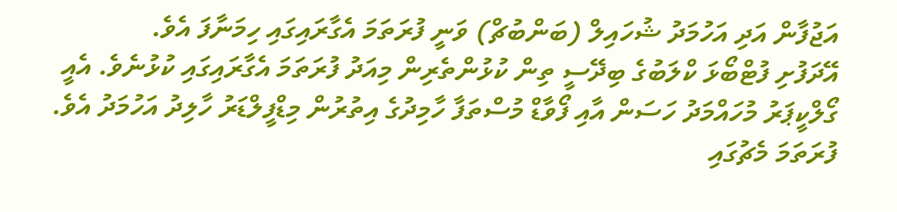އަޖުފާން އަދި އަހުމަދު ޝުހައިލް (ބަންބުޗް) ވަނީ ފުރަތަމަ އެގާރައިގައި ހިމަނާފަ އެވެ.
އޭދަފުށި ފުޓްބޯޅަ ކްލަބުގެ ބިދޭސީ ތިން ކުޅުންތެރިން މިއަދު ފުރަތަމަ އެގާރައިގައި ކުޅުނެވެ. އެއީ ގޯލްކީޕަރު މުހައްމަދު ހަސަން އާއި ފޯވާޑް މުސްތަފާ ހާމިދުގެ އިތުރުން މިޑްފީލްޑަރު ހާލިދު އަހުމަދު އެވެ. ފުރަތަމަ މެޗުގައި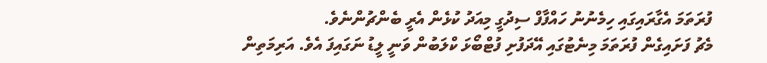ފުރަތަމަ އެގާރައިގައި ހިމެނުނު ހައްފާފް ސިދުގީ މިއަދު ކުޅެން އެރީ ބެންޗުންނެވެ.
މެޗު ފަށައިގެން ފުރަތަމަ މިނެޓުގައި އޭދަފުށި ފުޓްބޯޅަ ކްލަބުން ވަނީ ލީޑު ނަގައިފަ އެވެ. އަރިމަތިން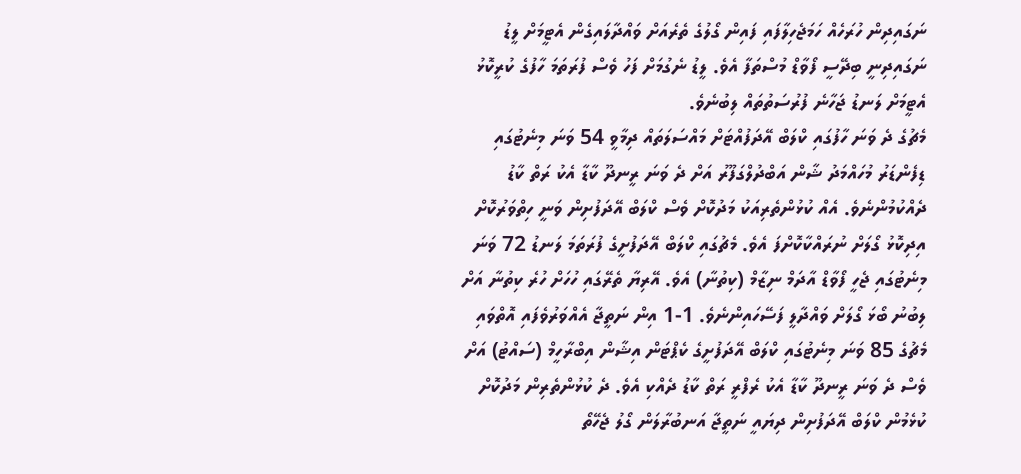ނަގައިދިން ހުރަހެއް ހަމަޖެހިލާފައި ފައިން ގޯލުގެ ތެރެއަށް ވައްދާލައިގެން އެޓީމަށް ލީޑު ނަގައިދިނީ ބިދޭސީ ފޯވާޑް މުސްތަފާ އެވެ. ލީޑު ނެގުމަށް ފަހު ވެސް ފުރަތަމަ ހާފުގެ ކުރީކޮޅު އެޓީމަށް ލަނޑު ޖަހާނެ ފުރުސަތުތައް ލިބުނެވެ.
މެޗުގެ ދެ ވަނަ ހާފުގައި ކްލަބް އޭދަފުއްޓަށް މައްސަލަތައް ދިމާވީ 54 ވަނަ މިނެޓުގައި ޑިފެންޑަރު މުހައްމަދު ޝާން އަބްދުލްގަފޫރު އަށް ދެ ވަނަ ރީނދޫ ކާޑާ އެކު ރަތް ކާޑު ދެއްކުމުންނެވެ. އެއް ކުޅުންތެރިއަކު މަދުކޮށް ވެސް ކްލަބް އޭދަފުށިން ވަނީ ހިތްވަރުކޮށް އިދިކޮޅު ގޯލަށް ނުރައްކާކޮށްފަ އެވެ. މެޗުގައި ކްލަބް އޭދަފުށީގެ ފުރަތަމަ ލަނޑު 72 ވަނަ މިނެޓުގައި ޖެހީ ފޯވާޑް އާދަމް ނިޒާމް (ކިތުނާ) އެވެ. އޭރިޔާ ތެރޭގައި ހުހަށް ހުރެ ކިތުނާ އަށް ލިބުނު ބޯޅަ ގޯލަށް ވައްދާލީ ފަސޭހައިންނެވެ. 1-1 އިން ނަތީޖާ އެއްވަރުވެފައި އޮތްވައި މެޗުގެ 85 ވަނަ މިނެޓުގައި ކްލަބް އޭދަފުށީގެ ކެޕްޓަން އިޝާން އިބްރާހީމް (ސައްޓު) އަށް ވެސް ދެ ވަނަ ރީނދޫ ކާޑާ އެކު ރެފްރީ ރަތް ކާޑު ދެއްކި އެވެ. ދެ ކުޅުންތެރިން މަދުކޮށް ކުޅެމުން ކްލަބް އޭދަފުށިން ދިޔައީ ނަތީޖާ އަނބުރާލަން ގޯލު ޖެހޭތޯ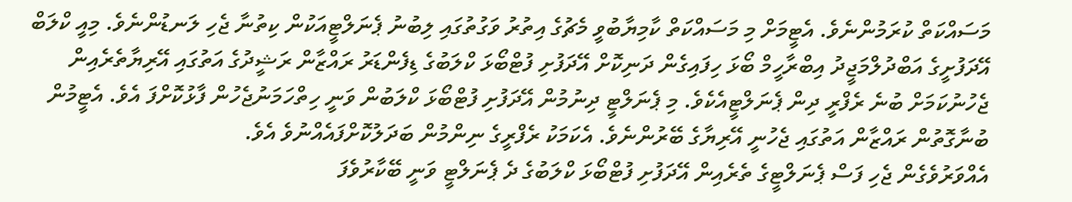މަސައްކަތް ކުރަމުންނެވެ. އެޓީމަށް މި މަސައްކަތް ކާމިޔާބުވީ މެޗުގެ އިތުރު ވަގުތުގައި ލިބުނު ޕެނަލްޓީއަކުން ކިތުނާ ޖެހި ލަނޑުންނެވެ. މިއީ ކްލަބް އޭދަފުށީގެ އަބްދުލްމަޖީދު އިބްރާހީމް ބޯޅަ ހިފައިގެން ދަނިކޮށް އޭދަފުށި ފުޓްބޯޅަ ކްލަބުގެ ޑިފެންޑަރު ރައްޒާން ރަޝީދުގެ އަތުގައި އޭރިޔާތެރެއިން ޖެހުނުކަމަށް ބުނެ ރެފްރީ ދިން ޕެނަލްޓީއެކެވެ. މި ޕެނަލްޓީ ދިނުމުން އޭދަފުށި ފުޓްބޯޅަ ކްލަބުން ވަނީ ހިތްހަމަނުޖެހުން ފާޅުކޮށްފަ އެވެ. އެޓީމުން ބުނާގޮތުން ރައްޒާން އަތުގައި ޖެހުނީ އޭރިޔާގެ ބޭރުންނެވެ. އެކަމަކު ރެފްރީގެ ނިންމުން ބަދަލުކޮށްފައެއްނުވެ އެވެ.
އެއްވަރުވެގެން ޖެހި ފަސް ޕެނަލްޓީގެ ތެރެއިން އޭދަފުށި ފުޓްބޯޅަ ކްލަބުގެ ދެ ޕެނަލްޓީ ވަނީ ބޭކާރުވެފަ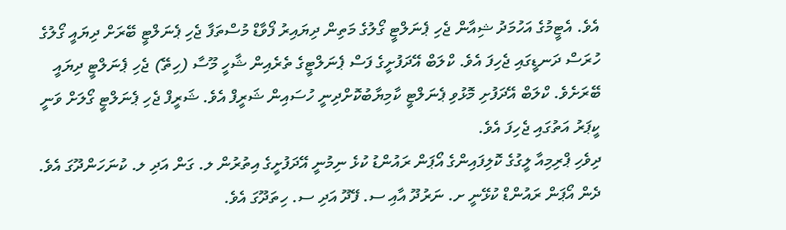އެވެ. އެޓީމުގެ އަހުމަދު ޝިއާން ޖެހި ޕެނަލްޓީ ގޯލުގެ މަތިން ދިޔައިރު ފޯވާޑް މުސްތަފާ ޖެހި ޕެނަލްޓީ ބޭރަށް ދިޔައީ ގޯލުގެ ހުރަސް ދަނޑީގައި ޖެހިފަ އެވެ. ކްލަބް އޭދަފުށީގެ ފަސް ޕެނަލްޓީގެ ތެރެއިން ޝާހީ މޫސާ (ހިތޭ) ޖެހި ޕެނަލްޓީ ދިޔައީ ބޭރަށެވެ. ކްލަބް އޭދަފުށި މޮޅުވި ޕެނަލްޓީ ކާމިޔާބުކޮށްދިނީ ހުސައިން ޝަރީފް އެވެ. ޝަރީފް ޖެހި ޕެނަލްޓީ ގޯލަށް ވަނީ ކީޕަރު އަތުގައި ޖެހިފަ އެވެ.
ދިވެހި ޕްރިމިއާ ލީގުގެ ކޮލިފައިންގެ އޯޕަން ރައުންޑު ކުޅެ ނިމުނީ އޭދަފުށީގެ އިތުރުން ލ. ގަން އަދި ލ. ކުނަހަންދޫގަ އެވެ. ދެން އޯޕަން ރައުންޑް ކުޅޭނީ ށ. ނަރުދޫ އާއި ސ. ފޭދޫ އަދި ސ. ހިތަދޫގަ އެވެ.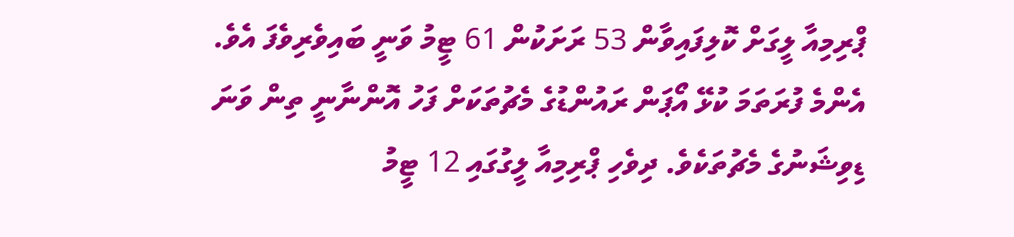ޕްރިމިއާ ލީގަށް ކޮލިފައިވާން 53 ރަށަކުން 61 ޓީމު ވަނީ ބައިވެރިވެފަ އެވެ. އެންމެ ފުރަތަމަ ކުޅޭ އޯޕަން ރައުންޑުގެ މެޗުތަކަށް ފަހު އޮންނާނީ ތިން ވަނަ ޑިވިޝަނުގެ މެޗުތަކެވެ. ދިވެހި ޕްރިމިއާ ލީގުގައި 12 ޓީމު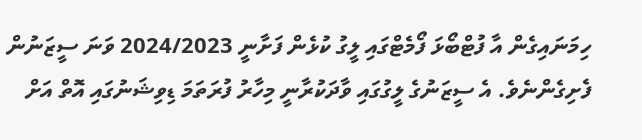ހިމަނައިގެން އާ ފުޓްބޯޅަ ފޯމެޓްގައި ލީގު ކުޅެން ފަށާނީ 2024/2023 ވަނަ ސީޒަނުން ފެށިގެންނެވެ. އެ ސީޒަނުގެ ލީގުގައި ވާދަކުރާނީ މިހާރު ފުރަތަމަ ޑިވިޝަނުގައި އޮތް އަށް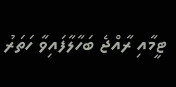ޓީމާއި ރާއްޖެ ބަހާލާފައިވާ ހަތަރު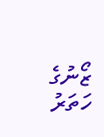ޒޯނުގެ ހަތަރު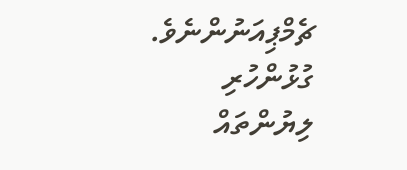ޗެމްޕިއަނުންނެވެ.
ގުޅުންހުރި ލިޔުންތައް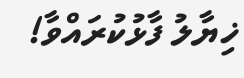ޚިޔާލު ފާޅުކުރައްވާ!